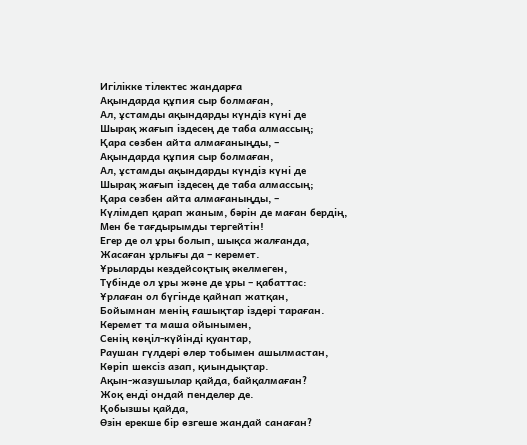Игілікке тілектес жандарға
Ақындарда құпия сыр болмаған,
Ал, ұстамды ақындарды күндіз күні де
Шырақ жағып іздесең де таба алмассың;
Қара сөзбен айта алмағаныңды, –
Ақындарда құпия сыр болмаған,
Ал, ұстамды ақындарды күндіз күні де
Шырақ жағып іздесең де таба алмассың;
Қара сөзбен айта алмағаныңды, –
Күлімдеп қарап жаным, бәрін де маған бердің,
Мен бе тағдырымды тергейтін!
Егер де ол ұры болып, шықса жалғанда,
Жасаған ұрлығы да – керемет.
Ұрыларды кездейсоқтық әкелмеген,
Түбінде ол ұры және де ұры – қабаттас:
Ұрлаған ол бүгінде қайнап жатқан,
Бойымнан менің ғашықтар іздері тараған.
Керемет та маша ойынымен,
Сенің көңіл-күйінді қуантар,
Раушан гүлдері өлер тобымен ашылмастан,
Көріп шексіз азап, қиындықтар.
Ақын-жазушылар қайда, байқалмаған?
Жоқ енді ондай пенделер де.
Қобызшы қайда,
Өзін ерекше бір өзгеше жандай санаған?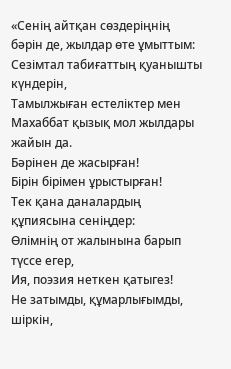«Сенің айтқан сөздеріңнің бәрін де, жылдар өте ұмыттым:
Сезімтал табиғаттың қуанышты күндерін,
Тамылжыған естеліктер мен
Махаббат қызық мол жылдары жайын да.
Бәрінен де жасырған!
Бірін бірімен ұрыстырған!
Тек қана даналардың құпиясына сеніңдер:
Өлімнің от жалынына барып түссе егер,
Ия, поэзия неткен қатыгез!
Не затымды, құмарлығымды, шіркін,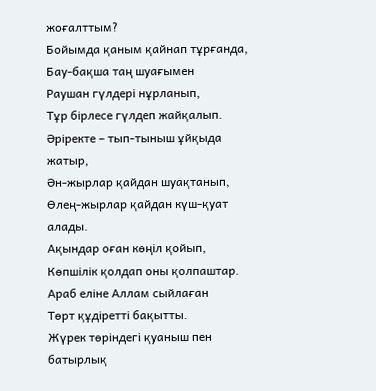жоғалттым?
Бойымда қаным қайнап тұрғанда,
Бау-бақша таң шуағымен
Раушан гүлдері нұрланып,
Тұр бірлесе гүлдеп жайқалып.
Әріректе – тып-тыныш ұйқыда жатыр,
Ән-жырлар қайдан шуақтанып,
Өлең-жырлар қайдан күш-қуат алады.
Ақындар оған көңіл қойып,
Көпшілік қолдап оны қолпаштар.
Араб еліне Аллам сыйлаған
Төрт құдіретті бақытты.
Жүрек төріндегі қуаныш пен батырлық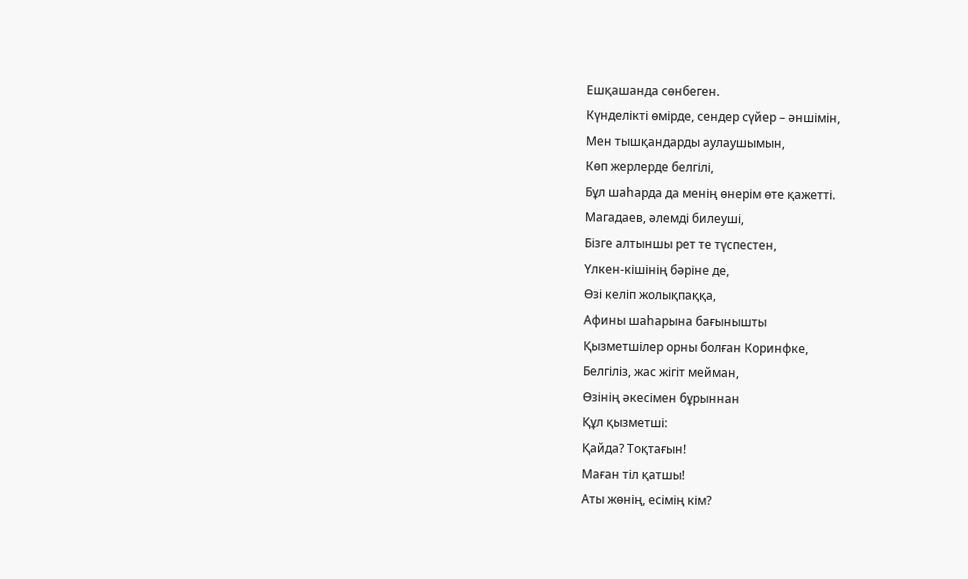Ешқашанда сөнбеген.
Күнделікті өмірде, сендер сүйер – әншімін,
Мен тышқандарды аулаушымын,
Көп жерлерде белгілі,
Бұл шаһарда да менің өнерім өте қажетті.
Магадаев, әлемді билеуші,
Бізге алтыншы рет те түспестен,
Үлкен-кішінің бәріне де,
Өзі келіп жолықпаққа,
Афины шаһарына бағынышты
Қызметшілер орны болған Коринфке,
Белгіліз, жас жігіт мейман,
Өзінің әкесімен бұрыннан
Құл қызметші:
Қайда? Тоқтағын!
Маған тіл қатшы!
Аты жөнің, есімің кім?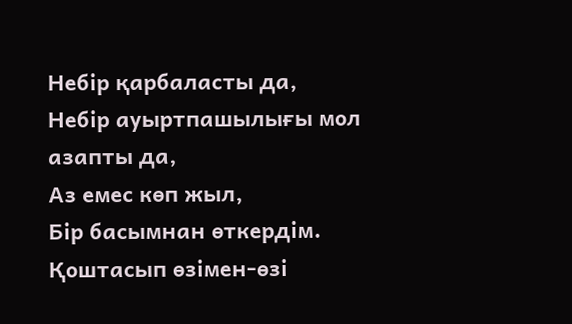Небір қарбаласты да,
Небір ауыртпашылығы мол азапты да,
Аз емес көп жыл,
Бір басымнан өткердім.
Қоштасып өзімен-өзі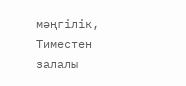мәңгілік,
Тиместен залалы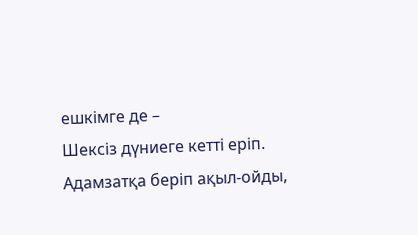ешкімге де –
Шексіз дүниеге кетті еріп.
Адамзатқа беріп ақыл-ойды,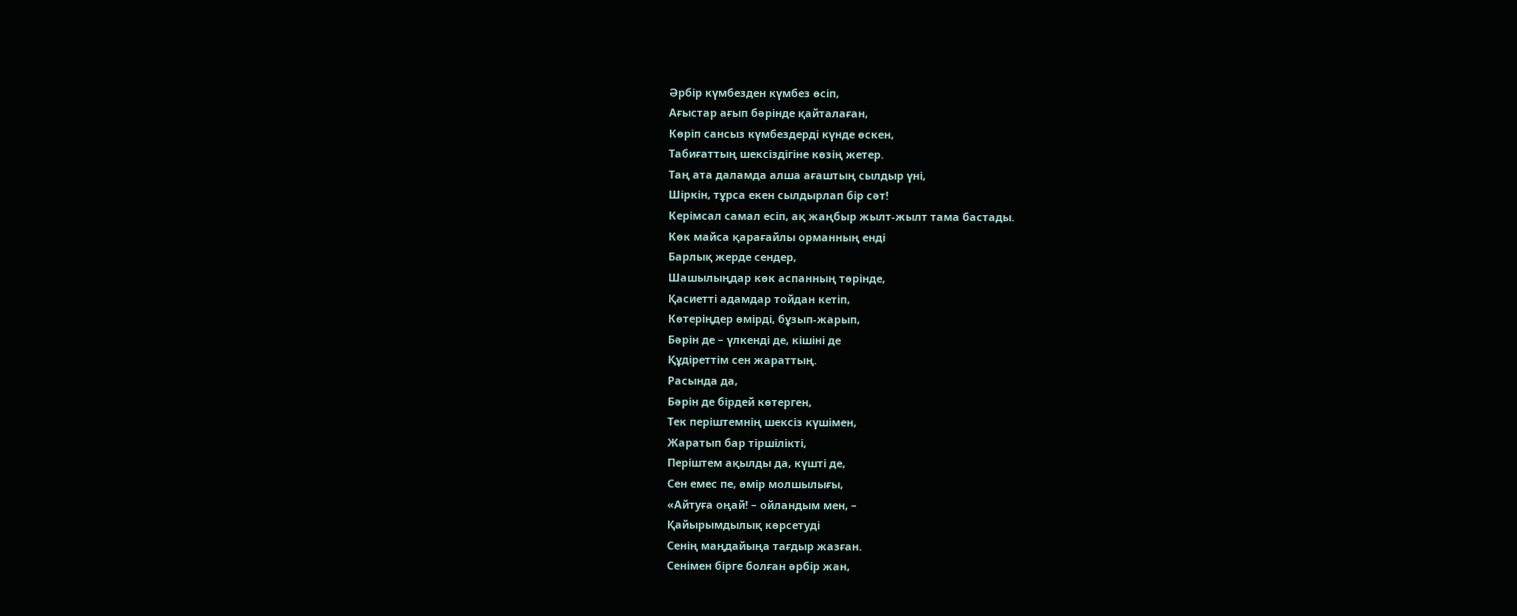Әрбір күмбезден күмбез өсіп,
Ағыстар ағып бәрінде қайталаған,
Көріп сансыз күмбездерді күнде өскен,
Табиғаттың шексіздігіне көзің жетер.
Таң ата даламда алша ағаштың сылдыр үні,
Шіркін, тұрса екен сылдырлап бір сәт!
Керімсал самал есіп, ақ жаңбыр жылт-жылт тама бастады.
Көк майса қарағайлы орманның енді
Барлық жерде сендер,
Шашылыңдар көк аспанның төрінде,
Қасиетті адамдар тойдан кетіп,
Көтеріңдер өмірді, бұзып-жарып,
Бәрін де – үлкенді де, кішіні де
Құдіреттім сен жараттың.
Расында да,
Бәрін де бірдей көтерген,
Тек періштемнің шексіз күшімен,
Жаратып бар тіршілікті,
Періштем ақылды да, күшті де,
Сен емес пе, өмір молшылығы,
«Айтуға оңай! – ойландым мен, –
Қайырымдылық көрсетуді
Сенің маңдайыңа тағдыр жазған.
Сенімен бірге болған әрбір жан,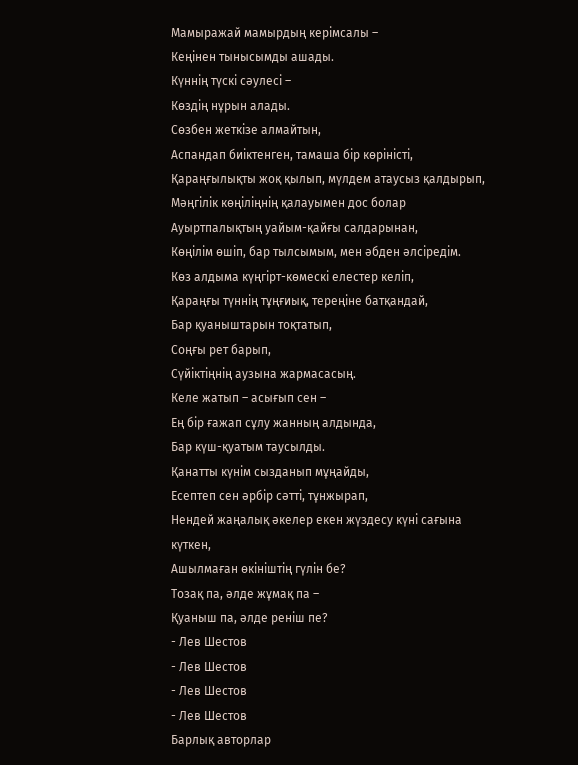Мамыражай мамырдың керімсалы –
Кеңінен тынысымды ашады.
Күннің түскі сәулесі –
Көздің нұрын алады.
Сөзбен жеткізе алмайтын,
Аспандап биіктенген, тамаша бір көріністі,
Қараңғылықты жоқ қылып, мүлдем атаусыз қалдырып,
Мәңгілік көңіліңнің қалауымен дос болар
Ауыртпалықтың уайым-қайғы салдарынан,
Көңілім өшіп, бар тылсымым, мен әбден әлсіредім.
Көз алдыма күңгірт-көмескі елестер келіп,
Қараңғы түннің тұңғиық, тереңіне батқандай,
Бар қуаныштарын тоқтатып,
Соңғы рет барып,
Сүйіктіңнің аузына жармасасың.
Келе жатып – асығып сен –
Ең бір ғажап сұлу жанның алдында,
Бар күш-қуатым таусылды.
Қанатты күнім сызданып мұңайды,
Есептеп сен әрбір сәтті, тұнжырап,
Нендей жаңалық әкелер екен жүздесу күні сағына күткен,
Ашылмаған өкініштің гүлін бе?
Тозақ па, әлде жұмақ па –
Қуаныш па, әлде реніш пе?
- Лев Шестов
- Лев Шестов
- Лев Шестов
- Лев Шестов
Барлық авторлар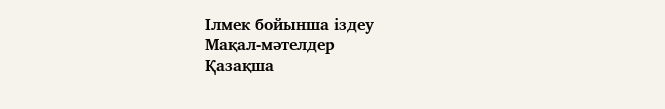Ілмек бойынша іздеу
Мақал-мәтелдер
Қазақша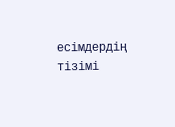есімдердің тізімі